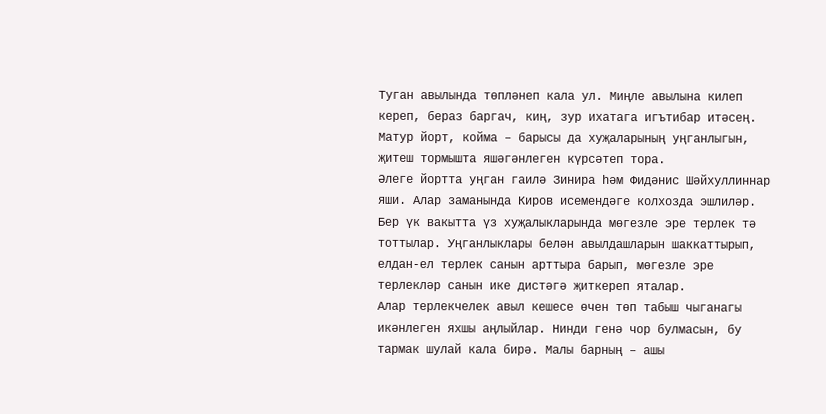Туган авылында төпләнеп кала ул. Миңле авылына килеп кереп, бераз баргач, киң, зур ихатага игътибар итәсең. Матур йорт, койма – барысы да хуҗаларының уңганлыгын, җитеш тормышта яшәгәнлеген күрсәтеп тора.
Әлеге йортта уңган гаилә Зинира һәм Фидәнис Шәйхуллиннар яши. Алар заманында Киров исемендәге колхозда эшлиләр. Бер үк вакытта үз хуҗалыкларында мөгезле эре терлек тә тоттылар. Уңганлыклары белән авылдашларын шаккаттырып, елдан-ел терлек санын арттыра барып, мөгезле эре терлекләр санын ике дистәгә җиткереп яталар.
Алар терлекчелек авыл кешесе өчен төп табыш чыганагы икәнлеген яхшы аңлыйлар. Нинди генә чор булмасын, бу тармак шулай кала бирә. Малы барның – ашы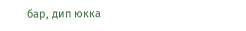бар, дип юкка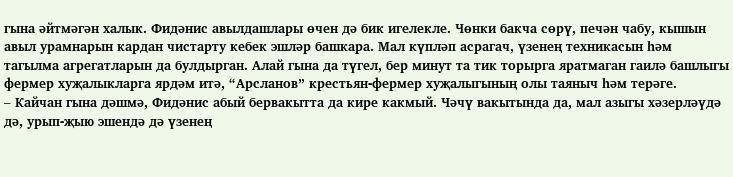гына әйтмәгән халык. Фидәнис авылдашлары өчен дә бик игелекле. Чөнки бакча сөрү, печән чабу, кышын авыл урамнарын кардан чистарту кебек эшләр башкара. Мал күпләп асрагач, үзенең техникасын һәм тагылма агрегатларын да булдырган. Алай гына да түгел, бер минут та тик торырга яратмаган гаилә башлыгы фермер хуҗалыкларга ярдәм итә, “Арсланов” крестьян-фермер хуҗалыгының олы таяныч һәм терәге.
– Кайчан гына дәшмә, Фидәнис абый бервакытта да кире какмый. Чәчү вакытында да, мал азыгы хәзерләүдә дә, урып-җыю эшендә дә үзенең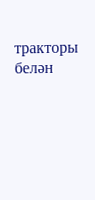тракторы белән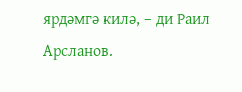ярдәмгә килә, – ди Раил Арсланов.